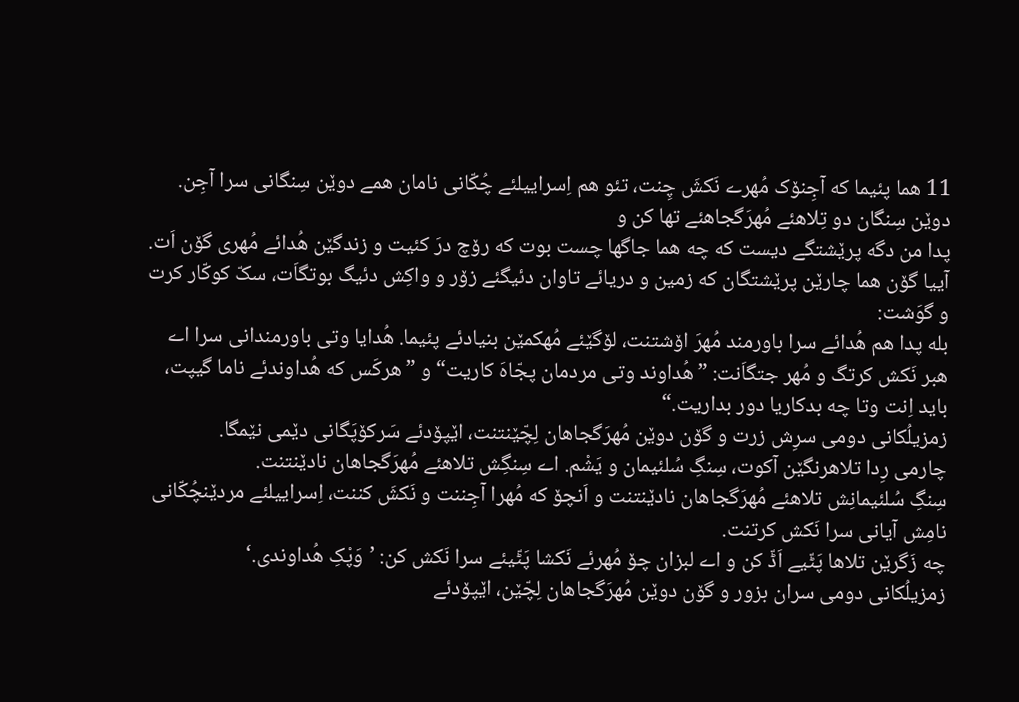11 هما پئیما که آجِنۆک مُهرے نَکشَ چِنت، تئو هم اِسراییلئے چُکّانی نامان همے دوێن سِنگانی سرا آجِن. دوێن سِنگان دو تِلاهئے مُهرَگجاهئے تها کن و
پدا من دگه پرێشتگے دیست که چه هما جاگها چست بوت که رۆچ درَ کئیت و زندگێن هُدائے مُهری گۆن اَت. آییا گۆن هما چارێن پرێشتگان که زمین و دریائے تاوان دئیگئے زۆر و واکِش دئیگ بوتگاَت، سکّ کوکّار کرت و گوَشت:
بله پدا هم هُدائے سرا باورمند مُهرَ اۆشتنت، لۆگێئے مُهکمێن بنیادئے پئیما. هُدایا وتی باورمندانی سرا اے هبر نَکش کرتگ و مُهر جتگاَنت: ”هُداوند وتی مردمان پجّاهَ کاریت“ و ”هرکَس که هُداوندئے ناما گیپت، باید اِنت وتا چه بدکاریا دور بداریت.“
زمزیلُکانی دومی سرِش زرت و گۆن دوێن مُهرَگجاهان لِچّێنتنت، اێپۆدئے سَرکۆپَگانی دێمی نێمگا.
چارمی رِدا تلاهرنگێن آکوت، سِنگِ سُلئیمان و یَشْم. اے سِنگِش تلاهئے مُهرَگجاهان نادێنتنت.
سِنگِ سُلئیمانِش تلاهئے مُهرَگجاهان نادێنتنت و اَنچۆ که مُهرا آجِننت و نَکشَ کننت، اِسراییلئے مردێنچُکّانی نامِش آیانی سرا نَکش کرتنت.
چه زَگرێن تلاها پَٹّیے اَڈّ کن و اے لبزان چۆ مُهرئے نَکشا پَٹّیئے سرا نَکش کن: ’وَپْکِ هُداوندی.‘
زمزیلُکانی دومی سران بزور و گۆن دوێن مُهرَگجاهان لِچّێن، اێپۆدئے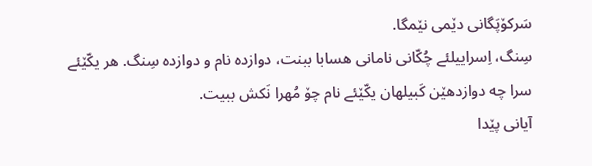سَرکۆپَگانی دێمی نێمگا.
سِنگ، اِسراییلئے چُکّانی نامانی هسابا ببنت، دوازده نام و دوازده سِنگ. هر یکّێئے سرا چه دوازدهێن کَبیلهان یکّێئے نام چۆ مُهرا نَکش ببیت.
آیانی پێدا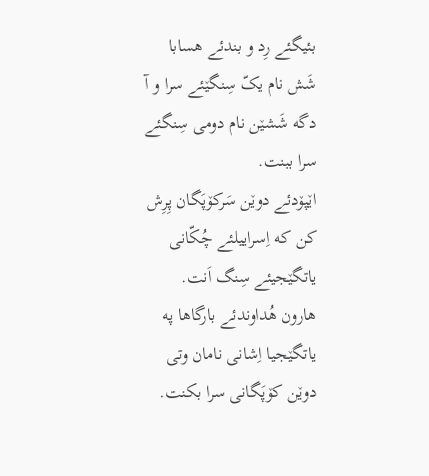بئیگئے رِد و بندئے هسابا شَش نام یکّ سِنگێئے سرا و آ دگه شَشێن نام دومی سِنگئے سرا ببنت.
اێپۆدئے دوێن سَرکۆپَگان پِرِش کن که اِسراییلئے چُکّانی یاتگێجیئے سِنگ اَنت. هارون هُداوندئے بارگاها په یاتگێجیا اِشانی نامان وتی دوێن کۆپَگانی سرا بکنت.